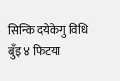सिन्कि दयेकेगु विधि
बुँइ ४ फिटया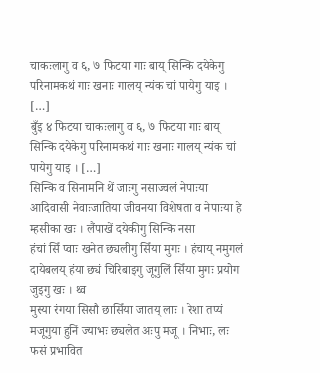चाकःलागु व ६, ७ फिटया गाः बाय् सिन्कि दयेकेगु परिनामकथं गाः खनाः गालय् न्यंक चां पायेगु याइ । […]
बुँइ ४ फिटया चाकःलागु व ६, ७ फिटया गाः बाय् सिन्कि दयेकेगु परिनामकथं गाः खनाः गालय् न्यंक चां पायेगु याइ । […]
सिन्कि व सिनामनि थें जाःगु नसाज्वलं नेपाःया आदिवासी नेवाःजातिया जीवनया विशेषता व नेपाःया हे म्हसीका खः । लैंपाखें दयेकीगु सिन्कि नसा
हंचां सिँ प्वाः खनेत छ्यलीगु सिँया मुगः । हंचाय् नमुगलं दायेबलय् हंया छ्यं चिरिबाइगु जूगुलिं सिँया मुगः प्रयोग जुइगु खः । थ्व
मुस्या रंगया सिसौ छासिँया जातय् लाः । रेशा तप्यं मजूगुया हुनिं ज्याभः छ्यलेत अःपु मजू । निभाः, लः फसं प्रभावित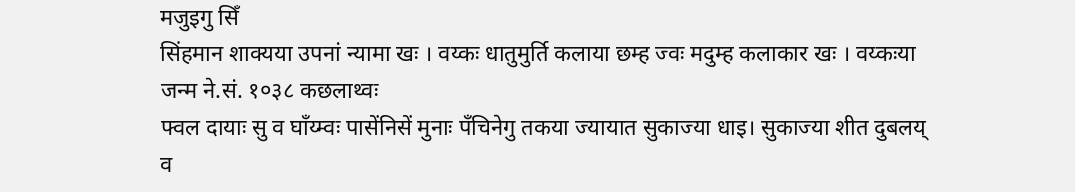मजुइगु सिँ
सिंहमान शाक्यया उपनां न्यामा खः । वय्कः धातुमुर्ति कलाया छम्ह ज्वः मदुम्ह कलाकार खः । वय्कःया जन्म ने.सं. १०३८ कछलाथ्वः
फ्वल दायाः सु व घाँय्म्वः पासेंनिसें मुनाः पँचिनेगु तकया ज्यायात सुकाज्या धाइ। सुकाज्या शीत दुबलय् व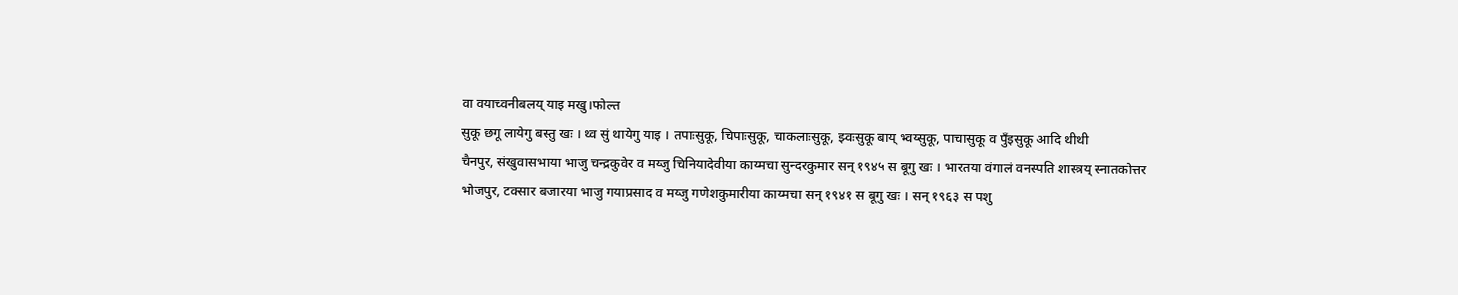वा वयाच्वनीबलय् याइ मखु।फोल्त
सुकू छगू लायेगु बस्तु खः । थ्व सुं थायेगु याइ । तपाःसुकू, चिपाःसुकू, चाकलाःसुकू, झ्वःसुकू बाय् भ्वय्सुकू, पाचासुकू व पुँइसुकू आदि थीथी
चैनपुर, संखुवासभाया भाजु चन्द्रकुवेर व मय्जु चिनियादेवीया काय्मचा सुन्दरकुमार सन् १९४५ स बूगु खः । भारतया वंगालं वनस्पति शास्त्रय् स्नातकोत्तर
भोजपुर, टक्सार बजारया भाजु गयाप्रसाद व मय्जु गणेशकुमारीया काय्मचा सन् १९४१ स बूगु खः । सन् १९६३ स पशु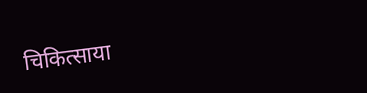चिकित्साया